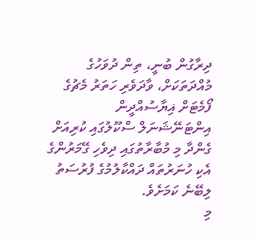ދިރާގުން ބުނީ، ތިން ދުވަހުގެ މުއްދަތަކަށް، ވާދަވެރި ހަތަރު މެޗުގެ ފޯމެޓަށް ޣިޔާސުއްދީން އިންޓަނޭޝަނަލް ސްކޫލުގައި ކުރިއަށް ގެންދާ މި މުބާރާތުގައި ދިވެހި ގޭމަރުންގެ އެކި ހުނަރުތައް ދައްކާލުމުގެ ފުރުސަތު ލިބޭނެ ކަމަށެވެ.
މި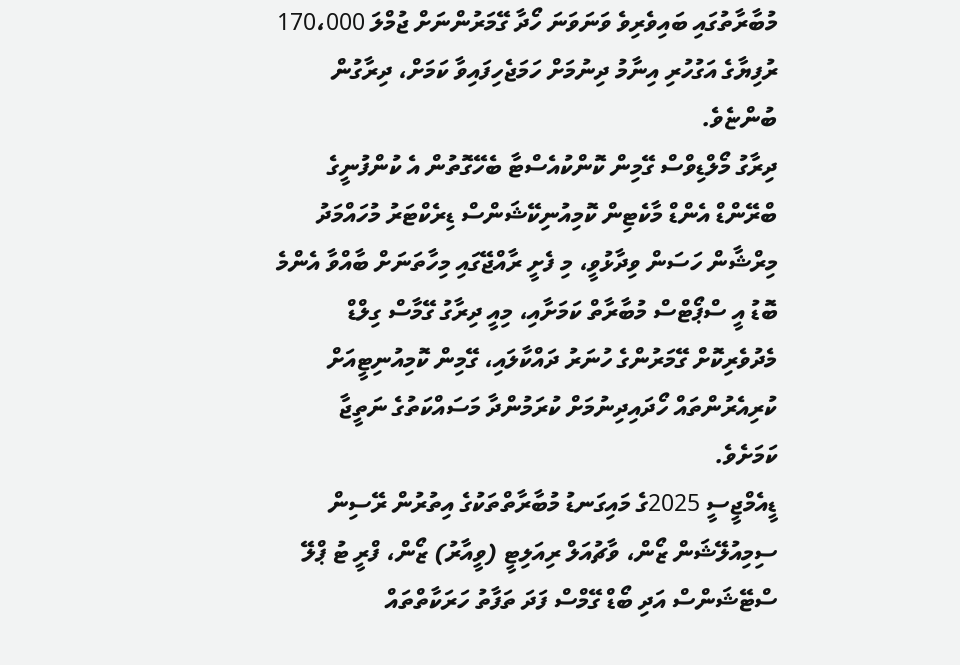މުބާރާތުގައި ބައިވެރިވެ ވަނަވަނަ ހޯދާ ގޭމަރުންނަށް ޖުމްލަ 170،000 ރުފިޔާގެ އަގުހުރި އިނާމު ދިނުމަށް ހަމަޖެހިފައިވާ ކަމަށް، ދިރާގުން ބުންޏެވެ.
ދިރާގު މޯލްޑިވްސް ގޭމިން ކޮންކުއެސްޓާ ބެހޭގޮތުން އެ ކުންފުނީގެ ބްރޭންޑް އެންޑް މާކެޓިން ކޮމިއުނިކޭޝަންސް ޑިރެކްޓަރު މުހައްމަދު މިރްޝާން ހަސަން ވިދާޅުވީ، މި ފެށީ ރާއްޖޭގައި މިހާތަނަށް ބާއްވާ އެންމެ ބޮޑު އީ ސްޕޯޓްސް މުބާރާތް ކަމަށާއި، މިއީ ދިރާގު ގޭމާސް ގިލްޑް މެދުވެރިކޮށް ގޭމަރުންގެ ހުނަރު ދައްކާލައި، ގޭމިން ކޮމިއުނިޓީއަށް ކުރިއެރުންތައް ހޯދައިދިނުމަށް ކުރަމުންދާ މަސައްކަތުގެ ނަތީޖާ ކަމަށެވެ.
ޑީއެމްޖީސީ 2025ގެ މައިގަނޑު މުބާރާތްތަކުގެ އިތުރުން ރޭސިން ސިމިއުލޭޝަން ޒޯން، ވާޗުއަލް ރިއަލިޓީ (ވީއާރު) ޒޯން، ފްރީ ޓު ޕްލޭ ސްޓޭޝަންސް އަދި ބޯޑް ގޭމްސް ފަދަ ތަފާތު ހަރަކާތްތައް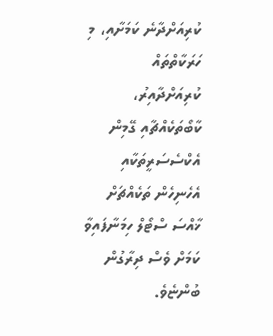ކުރިއަށްދާނެ ކަމަށާއި، މި ހަރަކާތްތައް ކުރިއަށްދާއިރު، ކާބޯތަކެއްޗާއި ގޭމިން އެކްސެސަރީތަކާއި އެހެނިހެން ތަކެއްޗަށް ޚާއްސަ ސްޓޯލް ހިމަނާފައިވާ ކަމަށް ވެސް ދިރާގުން ބުންޏެވެ.